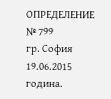ОПРЕДЕЛЕНИЕ
№ 799
гр. София 19.06.2015 година.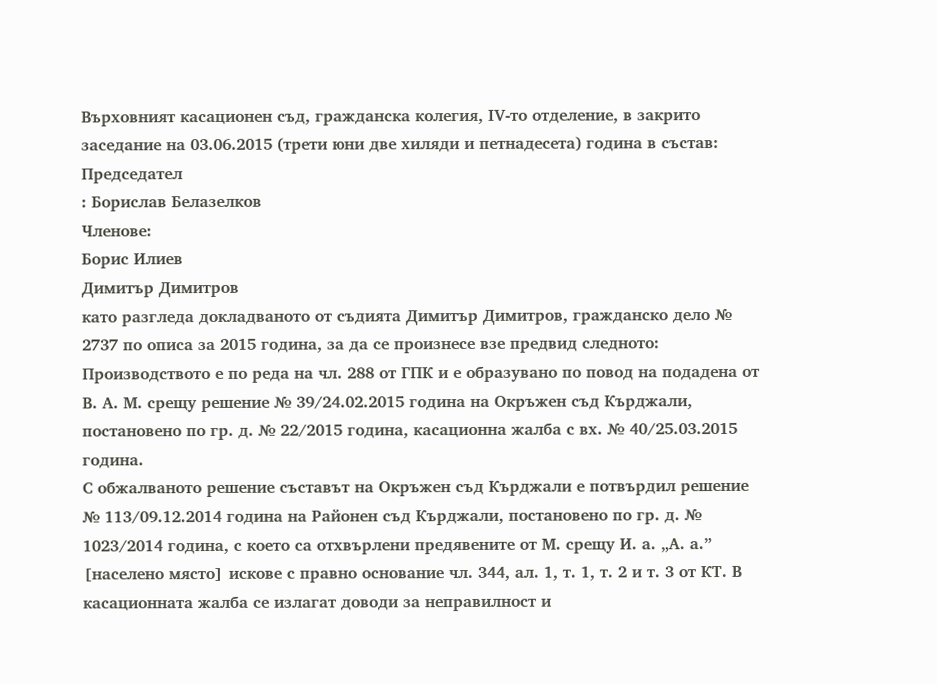Върховният касационен съд, гражданска колегия, ІV-то отделение, в закрито заседание на 03.06.2015 (трети юни две хиляди и петнадесета) година в състав:
Председател
: Борислав Белазелков
Членове:
Борис Илиев
Димитър Димитров
като разгледа докладваното от съдията Димитър Димитров, гражданско дело № 2737 по описа за 2015 година, за да се произнесе взе предвид следното:
Производството е по реда на чл. 288 от ГПК и е образувано по повод на подадена от В. А. М. срещу решение № 39/24.02.2015 година на Окръжен съд Кърджали, постановено по гр. д. № 22/2015 година, касационна жалба с вх. № 40/25.03.2015 година.
С обжалваното решение съставът на Окръжен съд Кърджали е потвърдил решение № 113/09.12.2014 година на Районен съд Кърджали, постановено по гр. д. № 1023/2014 година, с което са отхвърлени предявените от М. срещу И. а. „А. а.” [населено място] искове с правно основание чл. 344, ал. 1, т. 1, т. 2 и т. 3 от КТ. В касационната жалба се излагат доводи за неправилност и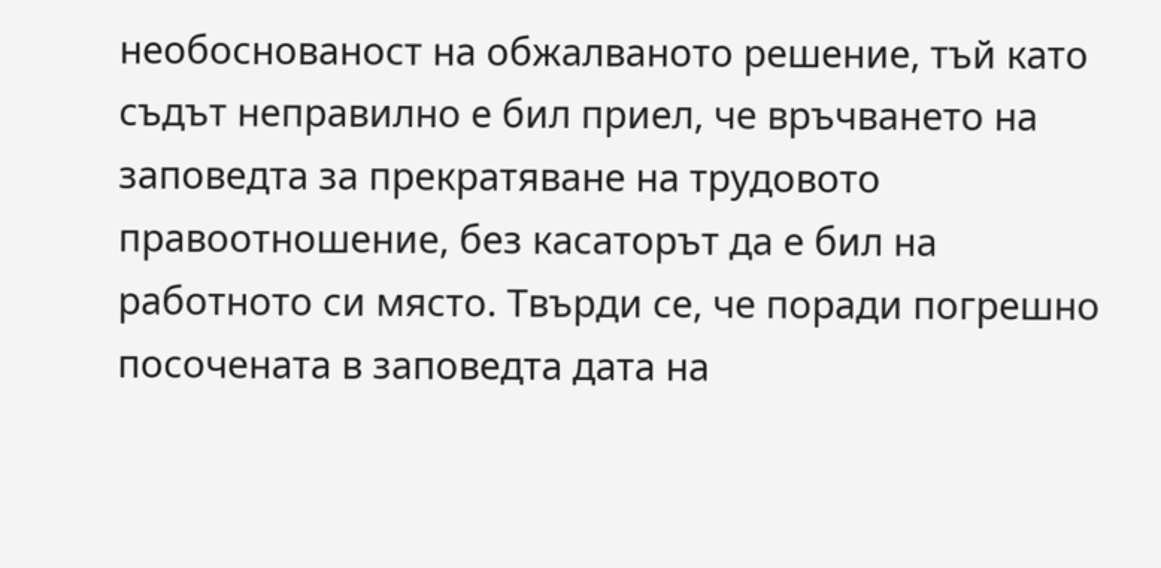необоснованост на обжалваното решение, тъй като съдът неправилно е бил приел, че връчването на заповедта за прекратяване на трудовото правоотношение, без касаторът да е бил на работното си място. Твърди се, че поради погрешно посочената в заповедта дата на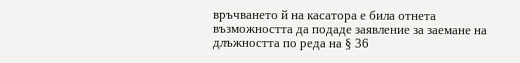връчването й на касатора е била отнета възможността да подаде заявление за заемане на длъжността по реда на § 36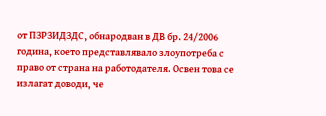от ПЗРЗИДЗДС, обнародван в ДВ бр. 24/2006 година, което представлявало злоупотреба с право от страна на работодателя. Освен това се излагат доводи, че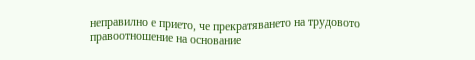неправилно е прието, че прекратяването на трудовото правоотношение на основание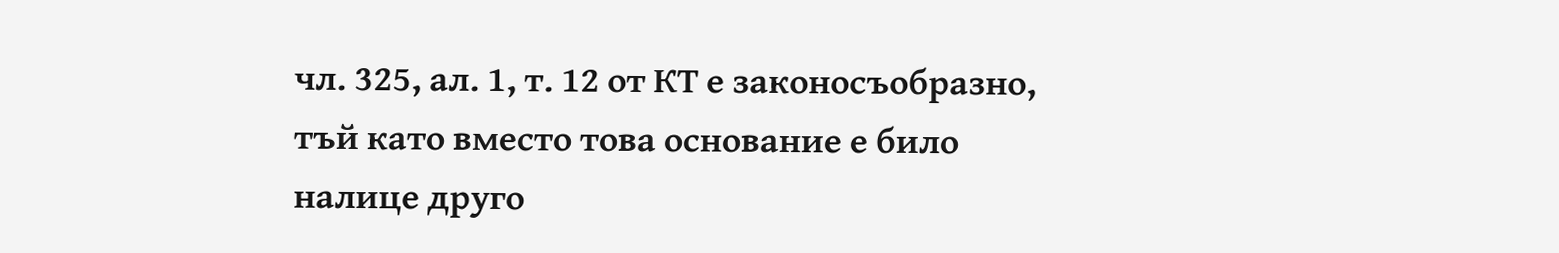чл. 325, ал. 1, т. 12 от КТ е законосъобразно, тъй като вместо това основание е било налице друго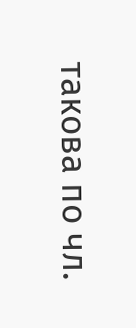такова по чл.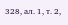328, ал. 1, т. 2,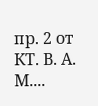пр. 2 от КТ. В. А. М....